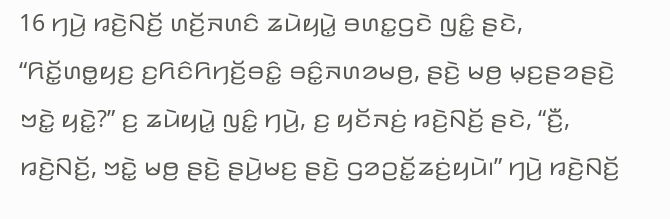16 ꤚꤣꤧ꤬ ꤙꤢꤧ꤬ꤡꤢꤩ꤬ ꤛꤢꤩ꤬ꤏꤛꤢꤨ ꤘꤣꤧꤟꤣꤧ꤭ ꤋꤛꤢ꤭ꤞꤢꤧ ꤜꤢꤨ꤭ ꤔꤢꤧ, “ꤖꤢꤩ꤭ꤛꤥ꤭ꤟꤢ꤬ ꤢ꤬ꤖꤢꤨꤖꤚꤢꤩ꤬ꤋꤢꤨ꤭ ꤋꤢꤨ꤭ꤏꤛꤤꤗꤥ꤬, ꤔꤢꤧ꤬ ꤗꤥ꤬ ꤗ꤫ꤢ꤬ꤔꤤꤔꤢꤧ꤬ ꤠꤢꤧ꤭ ꤟꤢꤧ꤭?” ꤢ꤬ ꤘꤣꤧꤟꤣꤧ꤭ ꤜꤢꤨ꤭ ꤚꤣꤧ꤬, ꤢ꤬ ꤟꤢꤩꤏꤢꤦ꤬ ꤙꤢꤧ꤬ꤡꤢꤩ꤬ ꤔꤢꤧ, “ꤢꤪ꤬, ꤙꤢꤧ꤬ꤡꤢꤩ꤬, ꤠꤢꤧ꤭ ꤗꤥ꤬ ꤔꤢꤧ꤬ ꤔꤣꤧ꤬ꤗꤢ꤬ ꤔꤢꤧ꤬ ꤞꤤꤑꤢꤩ꤭ꤘꤢꤦ꤬ꤟꤣꤧ꤯” ꤚꤣꤧ꤬ ꤙꤢꤧ꤬ꤡꤢꤩ꤬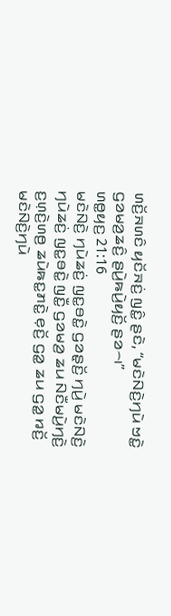ꤛꤢꤩ꤬ꤏꤛꤢꤨ ꤟꤢꤩꤏꤢꤦ꤬ ꤜꤢꤨ꤭ ꤔꤢꤧ, “ꤗꤢꤧꤡꤢꤧ꤬ꤚꤣꤧ ꤠꤢꤧ꤭ ꤞꤤꤗꤤ꤬ꤘꤢꤨ꤬ ꤔꤣꤧ꤬ꤒꤣꤧ꤬ꤟꤢꤩ꤬ ꤔꤤ꤮꤯”
ꤛꤥ꤭ꤟꤢ꤬ 21:16
ꤗꤢꤧꤡꤢꤧ꤬ ꤚꤣꤧꤘꤢꤦ꤬ ꤜꤢ꤭ꤋꤢꤧ꤭ ꤞꤤꤔ꤫ꤢꤩ꤬ ꤚꤣꤧ꤬ ꤗꤢꤧꤡꤢꤧ꤬ ꤚꤣꤧꤘꤢꤦ꤬ ꤜꤢ꤭ꤋꤢꤧ꤭ ꤜꤢꤪ꤭ ꤞꤤꤗꤤ꤬ ꤘꤣ ꤡꤢꤪꤗꤣꤧ꤬ꤚꤢꤧ꤬ ꤢ꤬ꤛ꤫ꤢꤧ꤬ꤛꤥ꤬ ꤘꤣꤧꤒꤢ꤭ꤊꤢꤧ꤭ ꤕ꤫ꤢꤩ꤬ ꤞꤤ꤭ ꤘꤣ ꤞꤤ꤭ ꤙꤢꤩ꤬ ꤗꤢꤧꤡꤢꤧ꤬ꤚꤣꤧ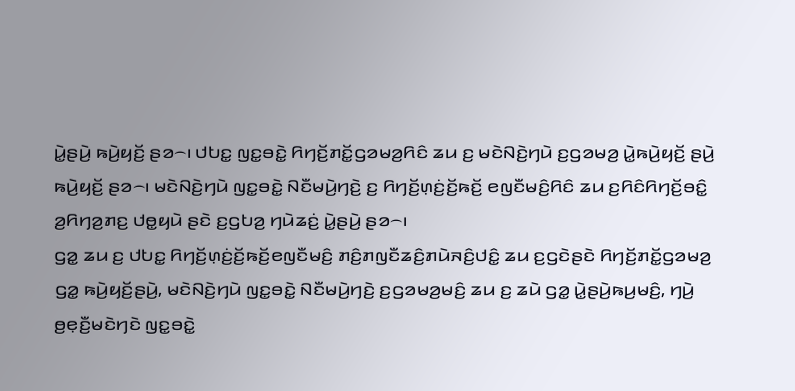ꤣꤧ꤭ꤔꤣꤧ꤬ ꤒꤣꤧ꤬ꤟꤢꤩ꤬ ꤔꤤ꤮꤯ ꤓꤝꤢ꤭ ꤜꤢ꤭ꤋꤢꤧ꤭ ꤖꤚꤢꤩ꤬ꤊꤢꤩ꤭ꤞꤤꤗꤤ꤬ꤖꤢꤨ ꤘꤣ ꤢ꤬ ꤗꤢꤧꤡꤢꤧ꤬ꤚꤣꤧ ꤢ꤬ꤞꤤꤗꤤ꤬ ꤣꤧ꤭ꤒꤣꤧ꤬ꤟꤢꤩ꤬ ꤔꤣꤧ꤬ ꤒꤣꤧ꤬ꤟꤢꤩ꤬ ꤔꤤ꤮꤯ ꤗꤢꤧꤡꤢꤧ꤬ꤚꤣꤧ ꤜꤢ꤭ꤋꤢꤧ꤭ ꤡꤢꤪꤗꤣꤧ꤬ꤚꤢꤧ꤬ ꤢ꤬ ꤖꤚꤢꤩ꤬ꤛ꤫ꤢꤦ꤬ꤢꤩ꤬ꤒꤢꤩ꤬ ꤕꤜꤢꤪꤗꤢꤨ꤬ꤖꤢꤨ ꤘꤣ ꤢ꤬ꤖꤢꤨꤖꤚꤢꤩ꤬ꤋꤢꤨ꤭ ꤤ꤬ꤖꤚꤤ꤬ꤊꤢ꤬ ꤓꤥ꤭ꤟꤣꤧ ꤔꤢꤧ ꤢ꤬ꤞꤝꤤ꤬ ꤚꤣꤧꤘꤢꤦ꤬ ꤣꤧ꤭ꤔꤣꤧ꤬ ꤔꤤ꤮꤯
ꤞꤤ꤭ ꤘꤣ ꤢ꤬ ꤓꤝꤢ꤭ ꤖꤚꤢꤩ꤬ꤛ꤫ꤢꤦ꤬ꤢꤩ꤬ꤒꤢꤩ꤬ꤕꤜꤢꤪꤗꤢꤨ꤬ ꤊꤢꤨ꤬ꤊꤜꤢꤪꤘꤢꤨ꤬ꤊꤣꤧꤏꤢꤨ꤬ꤓꤢꤨ꤭ ꤘꤣ ꤢ꤬ꤞꤢꤧꤔꤢꤧ ꤖꤚꤢꤩ꤬ꤊꤢꤩ꤭ꤞꤤꤗꤤ꤬ ꤞꤤ꤭ ꤒꤣꤧ꤬ꤟꤢꤩ꤬ꤔꤣꤧ꤬, ꤗꤢꤧꤡꤢꤧ꤬ꤚꤣꤧ ꤜꤢ꤭ꤋꤢꤧ꤭ ꤡꤢꤪꤗꤣꤧ꤬ꤚꤢꤧ꤬ ꤢ꤬ꤞꤤꤗꤤ꤬ꤗꤢꤨ꤬ ꤘꤣ ꤢ꤬ ꤘꤣꤧ ꤞꤤ꤭ ꤣꤧ꤭ꤔꤣꤧ꤬ꤒꤣ꤬ꤗꤢꤨ꤬, ꤚꤣꤧ꤬ ꤥ꤬ꤕ꤫ꤢꤪ꤬ꤗꤢꤧꤚꤢꤧ ꤜꤢ꤭ꤋꤢꤧ꤭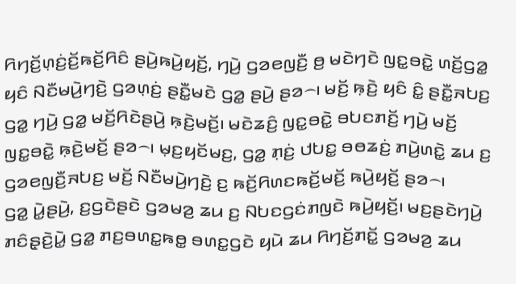ꤖꤚꤢꤩ꤬ꤛ꤫ꤢꤦ꤬ꤢꤩ꤬ꤒꤢꤩ꤬ꤖꤢꤨ ꤔꤣꤧ꤬ꤒꤣꤧ꤬ꤟꤢꤩ꤬, ꤚꤣꤧ꤬ ꤞꤤꤕꤜꤢꤪ꤬ ꤥ꤬ ꤗꤢꤧꤚꤢꤧ ꤜꤢ꤭ꤋꤢꤧ꤭ ꤛꤢꤩ꤬ꤞꤤ꤭ ꤟꤢꤨ ꤡꤢꤪꤗꤣꤧ꤬ꤚꤢꤧ꤬ ꤞꤤꤛ꤫ꤢꤦ꤬ ꤔꤢꤪ꤭ꤗꤢꤧ ꤞꤤ꤭ ꤔꤣꤧ꤬ ꤔꤤ꤮꤯ ꤗꤢꤩ꤬ ꤒ꤫ꤢꤧ꤬ ꤟꤢꤨ ꤢꤨ꤭ ꤔꤢꤪ꤭ꤏꤝꤢ꤬ ꤞꤤ꤭ ꤚꤣꤧ꤬ ꤞꤤ꤭ ꤗꤢꤩ꤬ꤖꤢꤧꤔꤣꤧ꤬ ꤒ꤫ꤢꤧ꤬ꤗꤢꤩ꤬꤯ ꤗꤢꤧꤘꤢꤨ꤬ ꤜꤢ꤭ꤋꤢꤧ꤭ ꤋꤝꤢꤊꤢꤩ꤬ ꤚꤣꤧ꤬ ꤗꤢꤩ꤬ ꤜꤢ꤭ꤋꤢꤧ꤭ ꤒ꤫ꤢꤧ꤬ꤗꤢꤩ꤬ ꤔꤤ꤮꤯ ꤗ꤫ꤢ꤬ꤟꤢꤩꤗꤢ꤬, ꤞꤤ꤭ ꤊ꤫ꤢꤦ꤬ ꤓꤝꤢ꤭ ꤋꤥꤘꤢꤦ꤬ ꤊꤣꤧ꤬ꤛꤢꤧ꤭ ꤘꤣ ꤢ꤬ ꤞꤤꤕꤜꤢꤪ꤬ꤏꤝꤢ꤬ ꤗꤢꤩ꤬ ꤡꤢꤪꤗꤣꤧ꤬ꤚꤢꤧ꤬ ꤢ꤬ ꤒꤢꤩ꤬ꤖꤛꤢꤒꤢꤩ꤬ꤗꤢꤩ꤬ ꤒꤣꤧ꤬ꤟꤢꤩ꤬ ꤔꤤ꤮꤯
ꤞꤤ꤭ ꤣꤧ꤭ꤔꤣꤧ꤬, ꤢ꤬ꤞꤢꤧꤔꤢꤧ ꤞꤤꤗꤤ꤬ ꤘꤣ ꤢ꤬ ꤡꤝꤢꤞꤢꤦꤊꤜꤢꤧ ꤒꤣꤧ꤬ꤟꤢꤩ꤬꤯ ꤗꤢ꤬ꤔꤢꤧꤚꤣꤧ꤬ ꤊꤢꤨꤔ꤫ꤢꤧ꤬ꤣꤧ꤭ ꤞꤤ꤭ ꤊꤢ꤬ꤋꤛꤢ꤭ꤒꤥ꤭ ꤋꤛꤢ꤭ꤞꤢꤧ ꤟꤣꤧ ꤘꤣ ꤖꤚꤢꤩ꤬ꤊꤢꤩ꤭ ꤞꤤꤗꤤ꤬ ꤘꤣ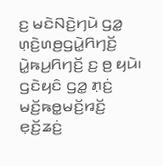ꤢ꤬ ꤗꤢꤧꤡꤢꤧ꤬ꤚꤣꤧ ꤞꤤ꤭ ꤛ꤫ꤢꤧ꤬ꤛꤥ꤬ꤞꤣꤧ꤭ꤖꤚꤢꤩ꤬ ꤣꤧ꤭ꤒꤣ꤬ꤖꤚꤢꤩ꤬ ꤢ꤬ ꤥ꤬ ꤟꤣꤧ꤯
ꤞꤢꤧꤟꤢꤨ ꤞꤤ꤭ ꤊ꤫ꤢꤦ꤬ ꤗꤢꤩ꤬ꤒꤥ꤭ꤗꤢꤩ꤬ꤙꤢꤩ꤬ ꤕ꤫ꤢꤩ꤬ꤘꤢꤦ꤬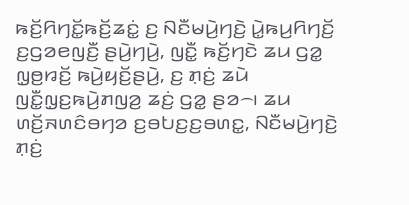ꤒꤢꤩ꤬ꤖꤚꤢꤩ꤭ꤒꤢꤩ꤬ꤘꤢꤦ꤭ ꤢ꤬ ꤡꤢꤪꤗꤣꤧ꤬ꤚꤢꤧ꤬ ꤣꤧ꤭ꤒꤣ꤬ꤖꤚꤢꤩ꤬ ꤢ꤬ꤞꤤꤕꤜꤢꤪ꤬ ꤔꤣꤧ꤬ꤚꤣꤧ꤬, ꤜꤢꤪ꤭ ꤒꤢꤩ꤬ꤚꤢꤧ ꤘꤣ ꤞꤤ꤭ ꤜ꤫ꤥ꤬ꤙꤢꤩ꤬ ꤒꤣꤧ꤬ꤟꤢꤩ꤬ꤔꤣꤧ꤬, ꤢ꤬ ꤊ꤫ꤢꤦ꤬ ꤘꤣꤧ ꤜꤢꤪ꤭ꤜ꤫ꤢ꤬ꤒꤣꤧ꤬ꤊꤜꤤ꤬ ꤘꤢꤦ꤬ ꤞꤤ꤭ ꤔꤤ꤮꤯ ꤘꤣ ꤛꤢꤩ꤬ꤏꤛꤢꤨꤋꤚꤤ ꤢ꤬ꤋꤝꤢ꤬ꤢ꤬ꤋꤛꤢ꤭, ꤡꤢꤪꤗꤣꤧ꤬ꤚꤢꤧ꤬ ꤊ꤫ꤢꤦ꤬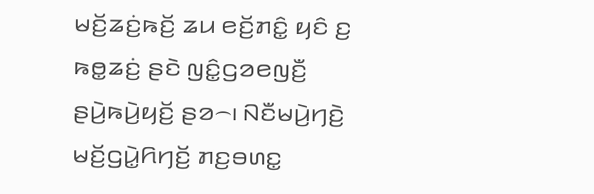ꤗꤢꤩ꤬ꤘꤢꤦ꤬ꤒꤢꤩ꤬ ꤘꤣ ꤕꤢꤩ꤬ꤊꤢꤨ꤭ ꤟꤢꤨ ꤢ꤬ ꤒꤥ꤭ꤘꤢꤦ꤬ ꤔꤢꤧ ꤜꤢꤨ꤭ꤞꤤꤕꤜꤢꤪ꤬ ꤔꤣꤧ꤬ꤒꤣꤧ꤬ꤟꤢꤩ꤬ ꤔꤤ꤮꤯ ꤡꤢꤪꤗꤣꤧ꤬ꤚꤢꤧ꤬ ꤗꤢꤩ꤬ꤞꤣꤧ꤭ꤖꤚꤢꤩ꤬ ꤊꤢ꤬ꤋꤛꤢ꤭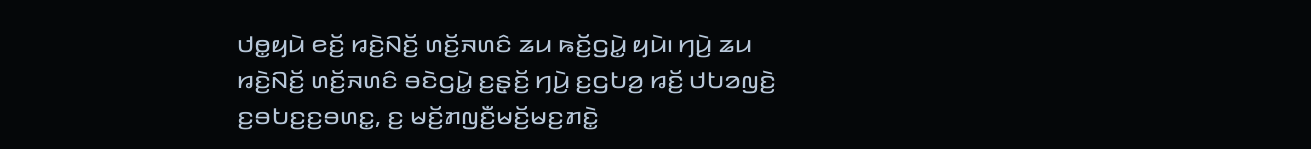ꤓꤥ꤭ꤟꤣꤧ ꤕꤢꤩ꤬ ꤙꤢꤧ꤬ꤡꤢꤩ꤬ ꤛꤢꤩ꤬ꤏꤛꤢꤨ ꤘꤣ ꤒꤢꤩ꤬ꤞꤣꤧ꤭ ꤟꤣꤧ꤯ ꤚꤣꤧ꤬ ꤘꤣ ꤙꤢꤧ꤬ꤡꤢꤩ꤬ ꤛꤢꤩ꤬ꤏꤛꤢꤨ ꤋꤢꤧꤞꤣꤧ꤭ ꤢ꤬ꤔ꤫ꤢꤩ꤬ ꤚꤣꤧ꤬ ꤢ꤬ꤞꤝꤤ꤬ ꤙꤢꤩ꤬ ꤓꤝꤤꤜꤢꤧ꤬ ꤢ꤬ꤋꤝꤢ꤬ꤢ꤬ꤋꤛꤢ꤭, ꤢ꤬ ꤗꤢꤩ꤬ꤊꤜꤢꤪ꤬ꤗꤢꤩ꤬ꤗꤢ꤬ꤊꤢꤧ꤭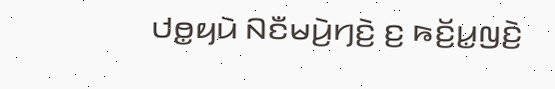ꤓꤥ꤭ꤟꤣꤧ ꤡꤢꤪꤗꤣꤧ꤬ꤚꤢꤧ꤬ ꤢ꤬ ꤒꤢꤩ꤬ꤣ꤭ꤜꤢꤧ꤬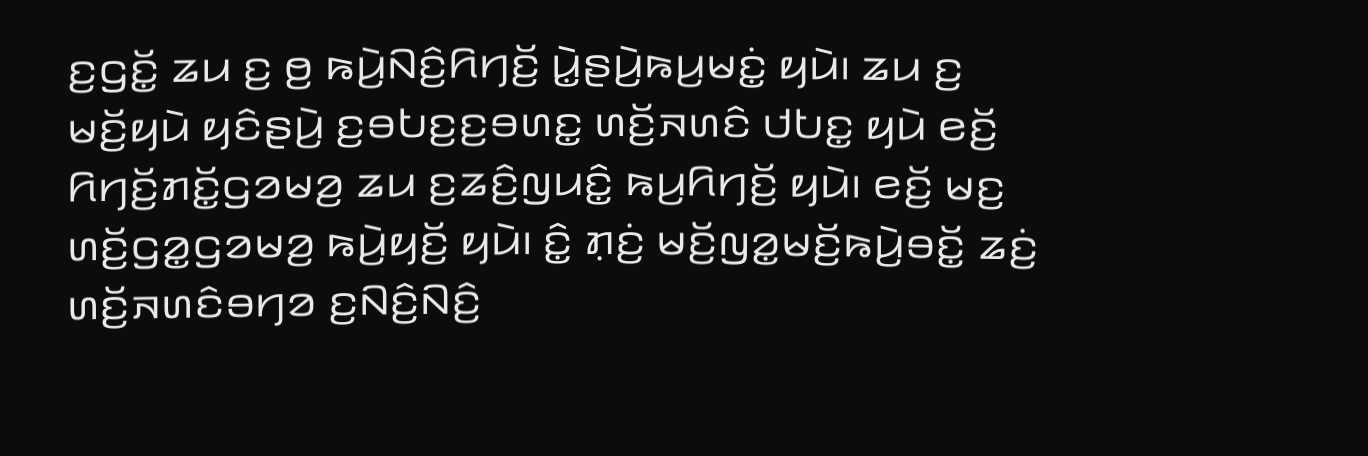ꤢ꤬ꤞꤢꤩ꤭ ꤘꤣ ꤢ꤬ ꤥ꤬ ꤒꤣꤧ꤬ꤡꤢꤨ꤬ꤖꤚꤢꤩ꤬ ꤣꤧ꤭ꤔꤣꤧ꤬ꤒꤣ꤬ꤗꤢꤦ꤭ ꤟꤣꤧ꤯ ꤘꤣ ꤢ꤬ ꤗꤢꤩ꤬ꤟꤣꤧ ꤟꤢꤨꤔꤣꤧ꤬ ꤢ꤬ꤋꤝꤢ꤬ꤢ꤬ꤋꤛꤢ꤭ ꤛꤢꤩ꤬ꤏꤛꤢꤨ ꤓꤝꤢ꤭ ꤟꤣꤧ ꤕꤢꤩ꤬ ꤖꤚꤢꤩ꤬ꤊꤢꤩ꤭ꤞꤤꤗꤤ꤬ ꤘꤣ ꤢ꤬ꤘꤢꤨ꤬ꤜꤣꤢꤨ꤭ ꤒꤣ꤬ꤖꤚꤢꤩ꤬ ꤟꤣꤧ꤯ ꤕꤢꤩ꤬ ꤗꤢ꤬ ꤛꤢꤩ꤬ꤞꤤ꤭ꤞꤤꤗꤤ꤬ ꤒꤣꤧ꤬ꤟꤢꤩ꤬ ꤟꤣꤧ꤯ ꤢꤨ꤭ ꤊ꤫ꤢꤦ꤬ ꤗꤢꤩ꤬ꤜꤤ꤭ꤗꤢꤩ꤬ꤒꤣꤧ꤬ꤋꤢꤩ꤭ ꤘꤢꤦ꤬ ꤛꤢꤩ꤬ꤏꤛꤢꤨꤋꤚꤤ ꤢ꤬ꤡꤢꤨ꤬ꤡꤢꤨ꤬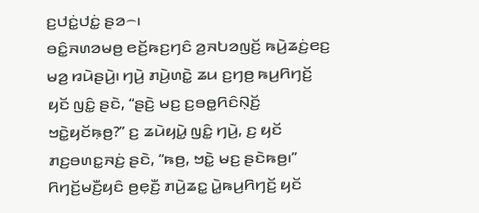ꤢ꤬ꤓꤢꤦ꤭ꤓꤢꤦ꤭ ꤔꤤ꤮꤯
ꤋꤢꤨ꤭ꤏꤛꤤꤗꤥ꤬ ꤕꤢꤩ꤬ꤒꤢ꤬ꤚꤢꤨ ꤤ꤬ꤏꤝꤤꤜꤢꤩ꤬ ꤒꤣꤧ꤬ꤘꤢꤦ꤬ꤕꤢ꤬ ꤗꤤ꤬ ꤙꤣꤧꤔꤣꤧ꤬꤯ ꤚꤣꤧ꤬ ꤊꤣꤧ꤬ꤛꤢꤧ꤭ ꤘꤣ ꤢ꤬ꤚꤥ꤬ ꤒꤣ꤬ꤖꤚꤢꤩ꤬ ꤟꤢꤩ ꤜꤢꤨ꤭ ꤔꤢꤧ, “ꤔꤢꤧ꤬ ꤗꤢ꤬ ꤢ꤬ꤋꤥ꤭ꤖꤢꤨꤡ꤫ꤢꤩ꤬ ꤠꤢꤧ꤭ꤟꤢꤩꤒ꤫ꤥ꤬?” ꤢ꤬ ꤘꤣꤧꤟꤣꤧ꤭ ꤜꤢꤨ꤭ ꤚꤣꤧ꤬, ꤢ꤬ ꤟꤢꤩ ꤊꤢ꤬ꤋꤛꤢ꤭ꤏꤢꤦ꤬ ꤔꤢꤧ, “ꤒꤥ꤬, ꤠꤢꤧ꤭ ꤗꤢ꤬ ꤔꤢꤧꤒꤥ꤬꤯”
ꤖꤚꤢꤩ꤬ꤗꤢꤪ꤬ꤟꤢꤨ ꤥ꤬ꤕ꤫ꤢꤪ꤬ ꤊꤣꤧ꤬ꤘꤢ꤭ ꤣꤧ꤭ꤒꤣ꤬ꤖꤚꤢꤩ꤬ ꤟꤢꤩ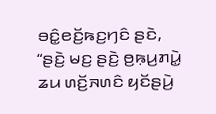ꤋꤢꤨ꤭ꤕꤢꤩ꤬ꤒꤢ꤬ꤚꤢꤨ ꤔꤢꤧ, “ꤔꤢꤧ꤬ ꤗꤢ꤬ ꤔꤢꤧ꤬ ꤥ꤬ꤒ꤫ꤣ꤬ꤊꤣꤧ꤭ ꤘꤣ ꤛꤢꤩ꤬ꤏꤛꤢꤨ ꤟꤢꤩꤔꤣꤧ꤬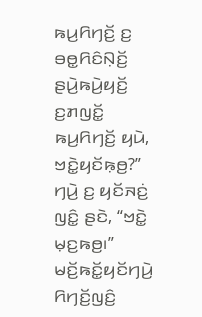ꤒꤣ꤬ꤖꤚꤢꤩ꤬ ꤢ꤬ ꤋꤥ꤭ꤖꤢꤨꤡ꤫ꤢꤩ꤬ ꤔꤣꤧ꤬ꤒꤣꤧ꤬ꤟꤢꤩ꤬ ꤢ꤬ꤊꤜꤢꤩ꤭ ꤒꤣ꤬ꤖꤚꤢꤩ꤬ ꤟꤣꤧ, ꤠꤢꤧ꤭ꤟꤢꤩꤒ꤫ꤥ꤬?” ꤚꤣꤧ꤬ ꤢ꤬ ꤟꤢꤩꤏꤢꤦ꤬ ꤜꤢꤨ꤭ ꤔꤢꤧ, “ꤠꤢꤧ꤭ ꤗ꤫ꤢ꤬ꤒꤥ꤬꤯”
ꤗꤢꤩ꤬ꤒꤢꤩ꤭ꤟꤢꤩꤚꤣꤧ꤬ ꤖꤚꤢꤩ꤬ꤜꤢꤨ꤬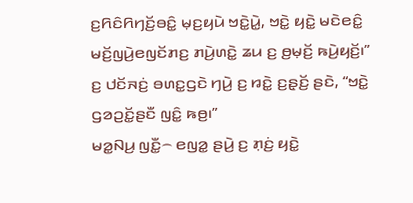ꤢ꤬ꤖꤢꤨꤖꤚꤢꤩ꤬ꤋꤢꤨ꤭ ꤗ꤫ꤢ꤬ꤟꤣꤧ ꤠꤢꤧ꤭ꤣꤧ꤭, ꤠꤢꤧ꤭ ꤟꤢꤧ꤭ ꤗꤢꤧꤕꤢꤨ꤭ ꤗꤢꤩ꤬ꤜꤣꤧ꤬ꤕꤜꤢꤩꤊꤢ꤬ ꤊꤣꤧ꤬ꤛꤢꤧ꤭ ꤘꤣ ꤢ꤬ ꤥ꤬ꤗ꤫ꤢꤩ꤬ ꤒꤣꤧ꤬ꤟꤢꤩ꤬꤯”
ꤢ꤬ ꤓꤢꤩꤏꤢꤦ꤬ ꤋꤛꤢ꤭ꤞꤢꤧ ꤚꤣꤧ꤬ ꤢ꤬ ꤙꤢꤧ꤭ ꤢ꤬ꤔ꤫ꤢꤩ꤬ ꤔꤢꤧ, “ꤠꤢꤧ꤭ ꤞꤤꤑꤢꤩ꤭ꤔꤢꤪ ꤜꤢꤨ꤭ ꤒꤥ꤬꤯”
ꤗꤤ꤭ꤡꤣ꤬ ꤜꤢꤪ꤭꤮ ꤕꤜꤤ꤭ ꤔꤣꤧ꤬ ꤢ꤬ ꤊ꤫ꤢꤦ꤬ ꤟꤢꤧ꤭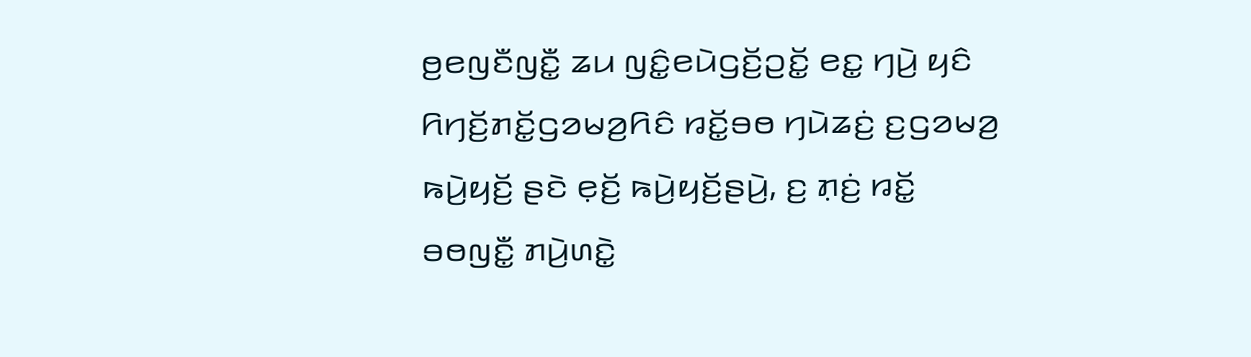ꤥ꤬ꤕꤜꤢꤪꤜꤢꤪ꤭ ꤘꤣ ꤜꤢꤨ꤭ꤕꤣꤧꤞꤢꤩ꤬ꤑꤢꤩ꤭ ꤕꤢ꤭ ꤚꤣꤧ꤬ ꤟꤢꤨ ꤖꤚꤢꤩ꤬ꤊꤢꤩ꤭ꤞꤤꤗꤤ꤬ꤖꤢꤨ ꤙꤢꤩ꤭ꤋꤥ ꤚꤣꤧꤘꤢꤦ꤬ ꤢ꤬ꤞꤤꤗꤤ꤬ ꤒꤣꤧ꤬ꤟꤢꤩ꤬ ꤔꤢꤧ ꤕ꤫ꤢꤩ꤬ ꤒꤣꤧ꤬ꤟꤢꤩ꤬ꤔꤣꤧ꤬, ꤢ꤬ ꤊ꤫ꤢꤦ꤬ ꤙꤢꤩ꤭ ꤋꤥꤜꤢꤪ꤭ ꤊꤣꤧ꤬ꤛꤢꤧ꤭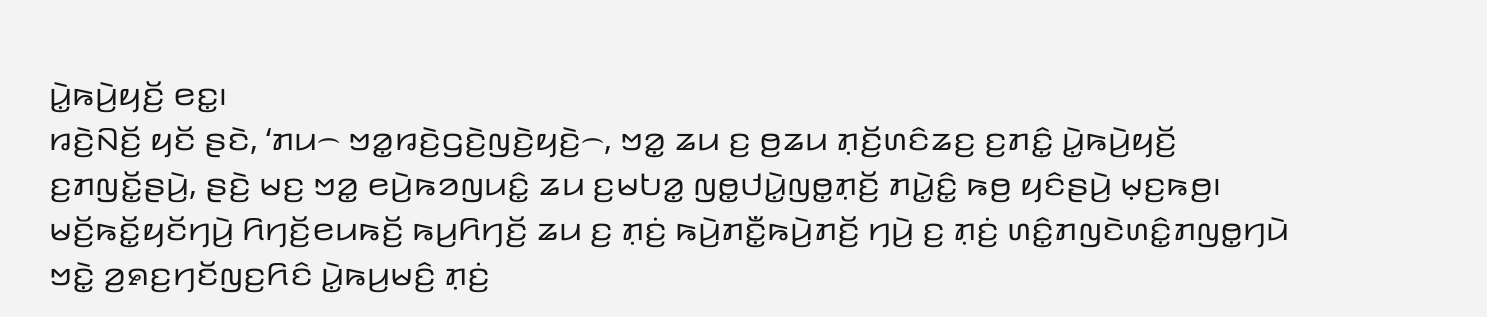ꤣꤧ꤭ꤒꤣꤧ꤬ꤟꤢꤩ꤬ ꤕꤢ꤭꤯
ꤙꤢꤧ꤬ꤡꤢꤩ꤬ ꤟꤢꤩ ꤔꤢꤧ, ‘ꤊꤣ꤮ ꤠꤤ꤭ꤙꤢꤧ꤬ꤞꤢꤧ꤬ꤜꤢꤧ꤬ꤟꤢꤧ꤬꤮, ꤠꤤ꤭ ꤘꤣ ꤢ꤬ ꤥ꤬ꤘꤣ ꤊ꤫ꤢꤩ꤬ꤛꤢꤨꤘꤢ꤬ ꤢ꤬ꤊꤢꤨ꤭ ꤣꤧ꤭ꤒꤣꤧ꤬ꤟꤢꤩ꤬ ꤢ꤬ꤊꤜꤢꤩ꤭ꤔꤣꤧ꤬, ꤔꤢꤧ꤬ ꤗꤢ꤬ ꤠꤤ꤭ ꤕꤣꤧ꤬ꤒꤤꤜꤣꤢꤨ꤭ ꤘꤣ ꤢ꤬ꤗꤝꤤ꤭ ꤜꤥ꤭ꤓꤣꤧ꤭ꤜꤥ꤭ꤊ꤫ꤢꤩ꤬ ꤊꤣꤧ꤭ꤢꤨ꤭ ꤒꤥ꤬ ꤟꤢꤨꤔꤣꤧ꤬ ꤗ꤫ꤢ꤬ꤒꤥ꤬꤯ ꤗꤢꤩ꤬ꤒꤢꤩ꤭ꤟꤢꤩꤚꤣꤧ꤬ ꤖꤚꤢꤩ꤬ꤕꤣꤒꤢꤩ꤬ ꤒꤣ꤬ꤖꤚꤢꤩ꤬ ꤘꤣ ꤢ꤬ ꤊ꤫ꤢꤦ꤬ ꤒꤣꤧ꤬ꤊꤢꤪ꤭ꤒꤣꤧ꤬ꤊꤢꤩ꤬ ꤚꤣꤧ꤬ ꤢ꤬ ꤊ꤫ꤢꤦ꤬ ꤛꤢꤨ꤭ꤊꤜꤢꤧꤛꤢꤨ꤭ꤊꤜꤥ꤭ꤚꤣꤧ ꤠꤢꤧ꤭ ꤤ꤬ꤎꤢ꤬ꤚꤢꤩꤜꤢ꤬ꤖꤢꤨ ꤣꤧ꤭ꤒꤣ꤬ꤗꤢꤨ꤬ ꤊ꤫ꤢꤦ꤬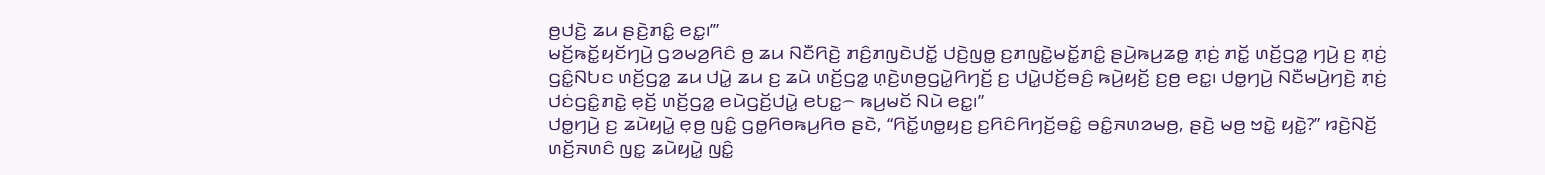ꤥ꤬ꤓꤢꤧ꤬ ꤘꤣ ꤔꤢꤧ꤬ꤊꤢꤨ꤭ ꤕꤢ꤭꤯’”
ꤗꤢꤩ꤬ꤒꤢꤩ꤭ꤟꤢꤩꤚꤣꤧ꤬ ꤞꤤꤗꤤ꤬ꤖꤢꤨ ꤥ꤬ ꤘꤣ ꤡꤢꤪꤖꤢꤧ꤬ ꤊꤢꤨ꤬ꤊꤜꤢꤧꤓꤢꤩ꤭ ꤓꤢꤧ꤬ꤜꤥ꤭ ꤢ꤬ꤊꤜꤢꤧ꤭ꤗꤢꤩ꤭ꤊꤢꤨ꤭ ꤔꤣꤧ꤬ꤒꤣ꤬ꤘꤥ꤭ ꤊ꤫ꤢꤦ꤬ ꤊꤢꤩ꤭ ꤛꤢꤩ꤬ꤞꤤ꤭ ꤚꤣꤧ꤬ ꤢ꤬ ꤊ꤫ꤢꤦ꤬ ꤞꤢꤨ꤭ꤡꤝꤢ ꤛꤢꤩ꤬ꤞꤤ꤭ ꤘꤣ ꤓꤣꤧ꤭ ꤘꤣ ꤢ꤬ ꤘꤣꤧ ꤛꤢꤩ꤬ꤞꤤ꤭ ꤛ꤫ꤢꤧ꤬ꤛꤥ꤬ꤞꤣꤧ꤭ꤖꤚꤢꤩ꤬ ꤢ꤬ ꤓꤣꤧ꤭ꤓꤢꤩ꤬ꤋꤢꤨ꤬ ꤒꤣꤧ꤬ꤟꤢꤩ꤬ ꤢ꤬ꤥ꤬ ꤕꤢ꤭꤯ ꤓꤥ꤭ꤚꤣꤧ꤬ ꤡꤢꤪꤗꤣꤧ꤬ꤚꤢꤧ꤬ ꤊ꤫ꤢꤦ꤬ ꤓꤢꤦꤞꤢꤨ꤭ꤊꤢꤧ꤭ ꤕ꤫ꤢꤩ꤬ ꤛꤢꤩ꤬ꤞꤤ꤭ ꤕꤣꤧꤞꤢꤩ꤬ꤓꤣꤧ꤭ ꤕꤝꤢ꤭꤮ ꤒꤣ꤬ꤗꤢꤩ ꤡꤣꤧ ꤕꤢ꤭꤯”
ꤓꤥ꤭ꤚꤣꤧ꤬ ꤢ꤬ ꤘꤣꤧꤟꤣꤧ꤭ ꤕ꤫ꤥ꤬ ꤜꤢꤨ꤭ ꤞꤥ꤭ꤖꤥꤒꤣ꤬ꤖꤥ ꤔꤢꤧ, “ꤖꤢꤩ꤭ꤛꤥ꤭ꤟꤢ꤬ ꤢ꤬ꤖꤢꤨꤖꤚꤢꤩ꤬ꤋꤢꤨ꤭ ꤋꤢꤨ꤭ꤏꤛꤤꤗꤥ꤬, ꤔꤢꤧ꤬ ꤗꤥ꤬ ꤠꤢꤧ꤭ ꤟꤢꤧ꤭?” ꤙꤢꤧ꤬ꤡꤢꤩ꤬ ꤛꤢꤩ꤬ꤏꤛꤢꤨ ꤜꤢ꤭ ꤘꤣꤧꤟꤣꤧ꤭ ꤜꤢꤨ꤭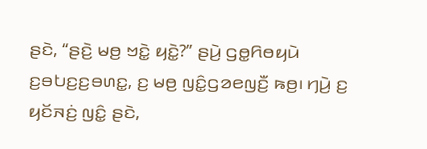ꤔꤢꤧ, “ꤔꤢꤧ꤬ ꤗꤥ꤬ ꤠꤢꤧ꤭ ꤟꤢꤧ꤭?” ꤔꤣꤧ꤬ ꤞꤥ꤭ꤖꤥꤟꤣꤧ ꤢ꤬ꤋꤝꤢ꤬ꤢ꤬ꤋꤛꤢ꤭, ꤢ꤬ ꤗꤥ꤬ ꤜꤢꤨ꤭ꤞꤤꤕꤜꤢꤪ꤬ ꤒꤥ꤬꤯ ꤚꤣꤧ꤬ ꤢ꤬ ꤟꤢꤩꤏꤢꤦ꤬ ꤜꤢꤨ꤭ ꤔꤢꤧ,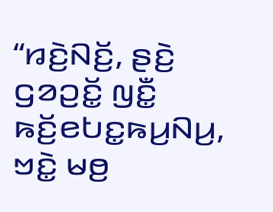“ꤙꤢꤧ꤬ꤡꤢꤩ꤬, ꤔꤢꤧ꤬ ꤞꤤꤑꤢꤩ꤭ ꤜꤢꤪ꤭ ꤒꤢꤩ꤬ꤕꤝꤢ꤭ꤒꤣ꤬ꤡꤣ꤬, ꤠꤢꤧ꤭ ꤗꤥ꤬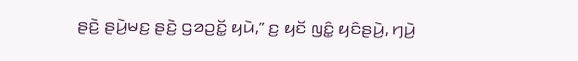ꤔꤢꤧ꤬ ꤔꤣꤧ꤬ꤗꤢ꤬ ꤔꤢꤧ꤬ ꤞꤤꤑꤢꤩ꤭ ꤟꤣꤧ,” ꤢ꤬ ꤟꤢꤩ ꤜꤢꤨ꤭ ꤟꤢꤨꤔꤣꤧ꤬, ꤚꤣꤧ꤬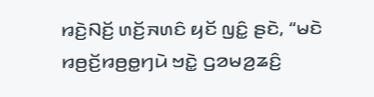ꤙꤢꤧ꤬ꤡꤢꤩ꤬ ꤛꤢꤩ꤬ꤏꤛꤢꤨ ꤟꤢꤩ ꤜꤢꤨ꤭ ꤔꤢꤧ, “ꤗꤢꤧ ꤙꤥ꤬ꤢꤩ꤬ꤙꤥ꤬ꤥ꤭ꤚꤣꤧ ꤠꤢꤧ꤭ ꤞꤤꤗꤤ꤬ꤘꤢꤨ꤬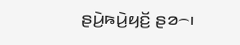ꤔꤣꤧ꤬ꤒꤣꤧ꤬ꤟꤢꤩ꤬ ꤔꤤ꤮꤯